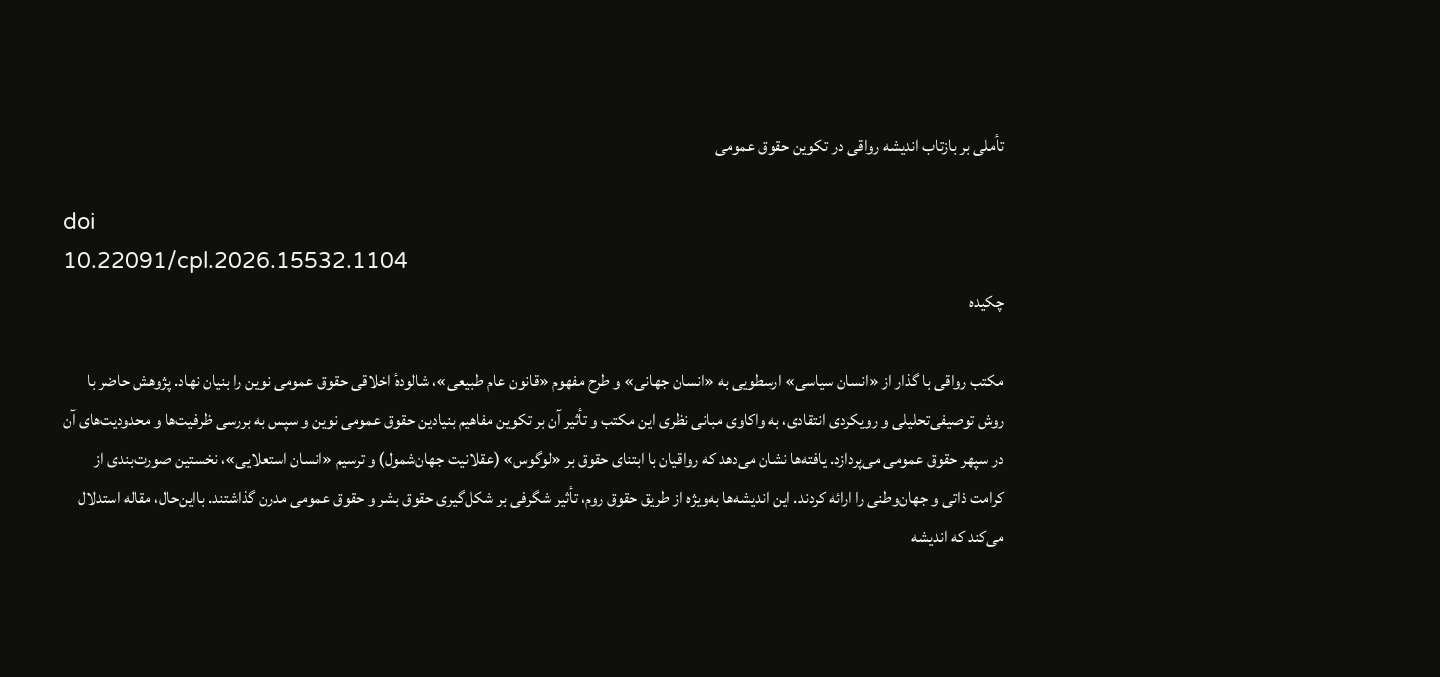تأملی بر بازتاب اندیشه رواقی در تکوین حقوق عمومی

doi
10.22091/cpl.2026.15532.1104
چکیده

مکتب رواقی با گذار از «انسان سیاسی» ارسطویی به «انسان جهانی» و طرح مفهوم «قانون عام طبیعی»، شالودهٔ اخلاقی حقوق عمومی نوین را بنیان نهاد. پژوهش حاضر با روش توصیفی‌تحلیلی و رویکردی انتقادی، به واکاوی مبانی نظری این مکتب و تأثیر آن بر تکوین مفاهیم بنیادین حقوق عمومی نوین و سپس به بررسی ظرفیت‌ها و محدودیت‌های آن در سپهر حقوق عمومی می‌پردازد. یافته‌ها نشان می‌دهد که رواقیان با ابتنای حقوق بر «لوگوس» (عقلانیت جهان‌شمول) و ترسیم «انسان استعلایی»، نخستین صورت‌بندی از کرامت ذاتی و جهان‌وطنی را ارائه کردند. این اندیشه‌ها به‌ویژه از طریق حقوق روم، تأثیر شگرفی بر شکل‌گیری حقوق بشر و حقوق عمومی مدرن گذاشتند. بااین‌حال، مقاله استدلال می‌کند که اندیشه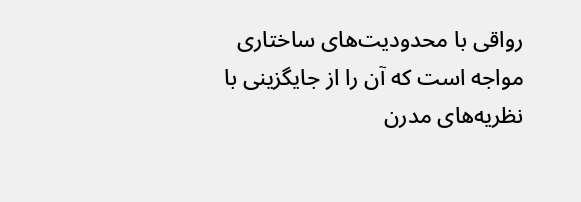رواقی با محدودیت‌های ساختاری مواجه است که آن را از جایگزینی با نظریه‌های مدرن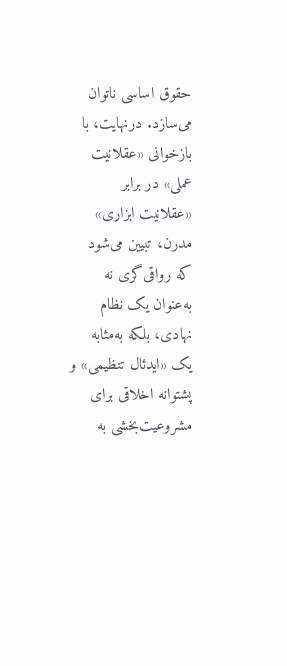حقوق اساسی ناتوان می‌سازد. درنهایت، با بازخوانی «عقلانیت عملی» در برابر «عقلانیت ابزاری» مدرن، تبیین می‌شود که رواقی‌گری نه به‌عنوان یک نظام نهادی، بلکه به‌مثابه یک «ایدئال تنظیمی» و پشتوانه اخلاقی برای مشروعیت‌بخشی به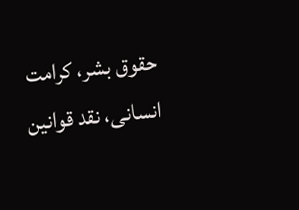حقوق بشر، کرامت انسانی، نقد قوانین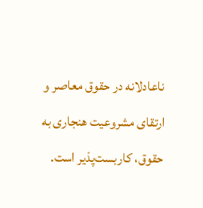ناعادلانه در حقوق معاصر و ارتقای مشروعیت هنجاری به حقوق، کاربست‌پذیر است.